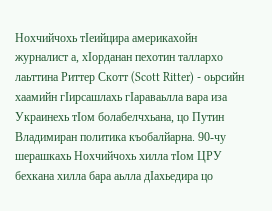Нохчийчохь тIеийцира америкахойн журналист а, хIорданан пехотин таллархо лаьттина Риттер Скотт (Scott Ritter) - оьрсийн хаамийн гIирсашлахь гIараваьлла вара иза Украинехь тIом болабелчхьана, цо Путин Владимиран политика къобалйарна. 90-чу шерашкахь Нохчийчохь хилла тIом ЦРУ бехкана хилла бара аьлла дIахьедира цо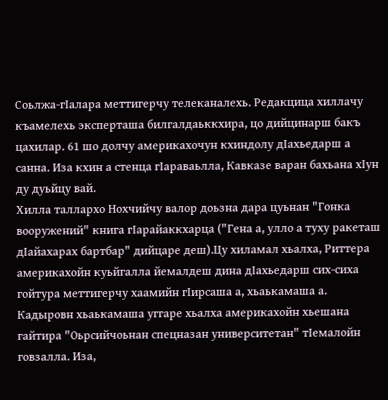Соьлжа-гIалара меттигерчу телеканалехь. Редакцица хиллачу къамелехь эксперташа билгалдаьккхира, цо дийцинарш бакъ цахилар. 61 шо долчу америкахочун кхиндолу дIахьедарш а санна. Иза кхин а стенца гIараваьлла, Кавказе варан бахьана хIун ду дуьйцу вай.
Хилла таллархо Нохчийчу валор доьзна дара цуьнан "Гонка вооружений" книга гIарайаккхарца ("Гена а, улло а туху ракеташ дIайахарах бартбар" дийцаре деш).Цу хиламал хьалха, Риттера америкахойн куьйгалла йемалдеш дина дIахьедарш сих-сиха гойтура меттигерчу хаамийн гIирсаша а, хьаькамаша а.
Кадыровн хьаькамаша уггаре хьалха америкахойн хьешана гайтира "Оьрсийчоьнан спецназан университетан" тIемалойн говзалла. Иза,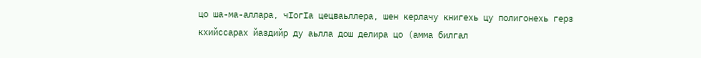цо ша-ма-аллара, чIогIа цецваьллера, шен керлачу книгехь цу полигонехь герз кхийссарах йаздийр ду аьлла дош делира цо (амма билгал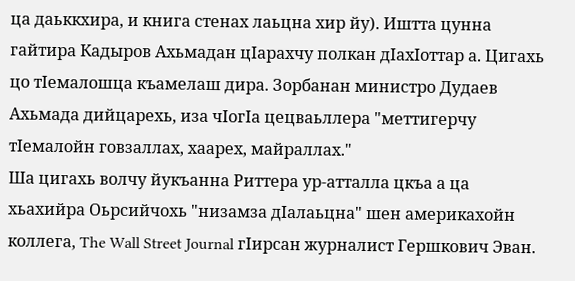ца даьккхира, и книга стенах лаьцна хир йу). Иштта цунна гайтира Кадыров Ахьмадан цIарахчу полкан дIахIоттар а. Цигахь цо тIемалошца къамелаш дира. Зорбанан министро Дудаев Ахьмада дийцарехь, иза чIогIа цецваьллера "меттигерчу тIемалойн говзаллах, хаарех, майраллах."
Ша цигахь волчу йукъанна Риттера ур-атталла цкъа а ца хьахийра Оьрсийчохь "низамза дIалаьцна" шен америкахойн коллега, The Wall Street Journal гIирсан журналист Гершкович Эван.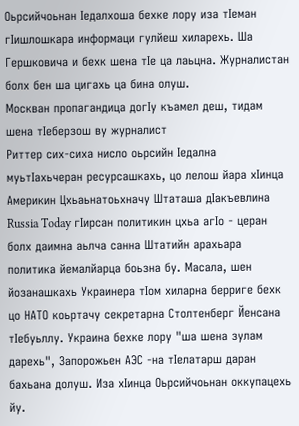Оьрсийчоьнан Iедалхоша бехке лору иза тIеман гIишлошкара информаци гулйеш хиларехь. Ша Гершковича и бехк шена тIе ца лаьцна. Журналистан болх бен ша цигахь ца бина олуш.
Москван пропагандица догIу къамел деш, тидам шена тIеберзош ву журналист
Риттер сих-сиха нисло оьрсийн Iедална муьтIахьчеран ресурсашкахь, цо лелош йара хIинца Америкин Цхьаьнатоьхначу Штаташа дIакъевлина Russia Today гIирсан политикин цхьа агIо - церан болх даимна аьлча санна Штатийн арахьара политика йемалйарца боьзна бу. Масала, шен йозанашкахь Украинера тIом хиларна берриге бехк цо НАТО коьртачу секретарна Столтенберг Йенсана тIебуьллу. Украина бехке лору "ша шена зулам дарехь", Запорожьен АЭС -на тIелатарш даран бахьана долуш. Иза хIинца Оьрсийчоьнан оккупацехь йу.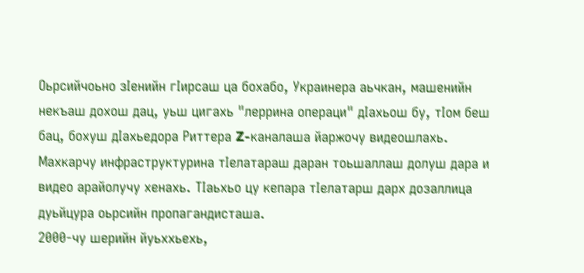Оьрсийчоьно зIенийн гIирсаш ца бохабо, Украинера аьчкан, машенийн некъаш дохош дац, уьш цигахь "леррина операци" дIахьош бу, тIом беш бац, бохуш дIахьедора Риттера Z-каналаша йаржочу видеошлахь. Махкарчу инфраструктурина тIелатараш даран тоьшаллаш долуш дара и видео арайолучу хенахь. ТIаьхьо цу кепара тIелатарш дарх дозаллица дуьйцура оьрсийн пропагандисташа.
2000-чу шерийн йуьххьехь,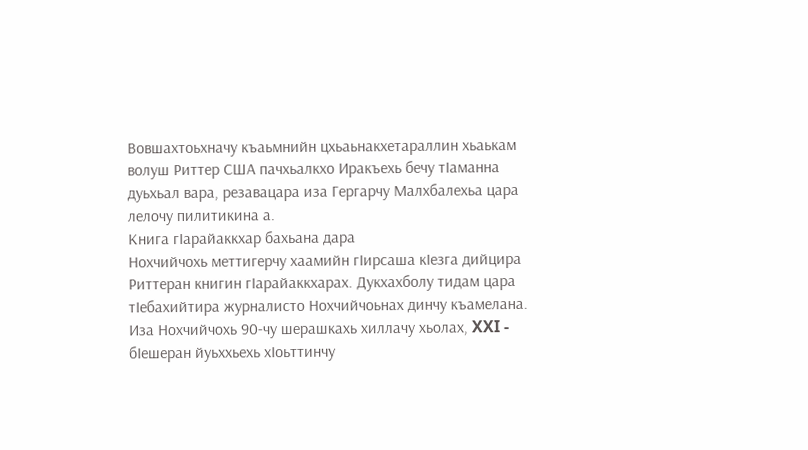Вовшахтоьхначу къаьмнийн цхьаьнакхетараллин хьаькам волуш Риттер США пачхьалкхо Иракъехь бечу тIаманна дуьхьал вара, резавацара иза Гергарчу Малхбалехьа цара лелочу пилитикина а.
Книга гIарайаккхар бахьана дара
Нохчийчохь меттигерчу хаамийн гIирсаша кIезга дийцира Риттеран книгин гIарайаккхарах. Дукхахболу тидам цара тIебахийтира журналисто Нохчийчоьнах динчу къамелана. Иза Нохчийчохь 90-чу шерашкахь хиллачу хьолах, XXI - бIешеран йуьххьехь хIоьттинчу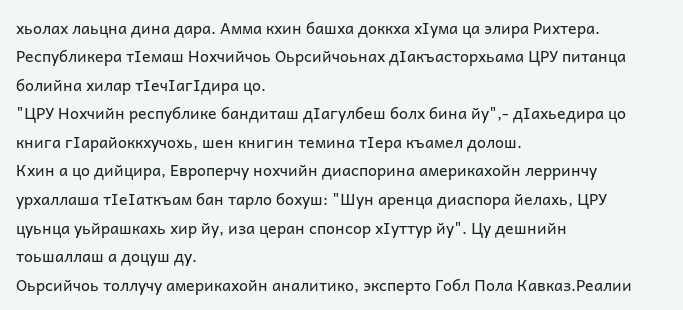хьолах лаьцна дина дара. Амма кхин башха доккха хIума ца элира Рихтера. Республикера тIемаш Нохчийчоь Оьрсийчоьнах дIакъасторхьама ЦРУ питанца болийна хилар тIечIагIдира цо.
"ЦРУ Нохчийн республике бандиташ дIагулбеш болх бина йу",- дIахьедира цо книга гIарайоккхучохь, шен книгин темина тIера къамел долош.
Кхин а цо дийцира, Европерчу нохчийн диаспорина америкахойн лерринчу урхаллаша тIеIаткъам бан тарло бохуш: "Шун аренца диаспора йелахь, ЦРУ цуьнца уьйрашкахь хир йу, иза церан спонсор хIуттур йу". Цу дешнийн тоьшаллаш а доцуш ду.
Оьрсийчоь толлучу америкахойн аналитико, эксперто Гобл Пола Кавказ.Реалии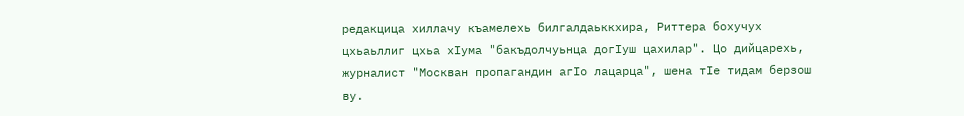редакцица хиллачу къамелехь билгалдаьккхира, Риттера бохучух цхьаьллиг цхьа хIума "бакъдолчуьнца догIуш цахилар". Цо дийцарехь, журналист "Москван пропагандин агIо лацарца", шена тIе тидам берзош ву.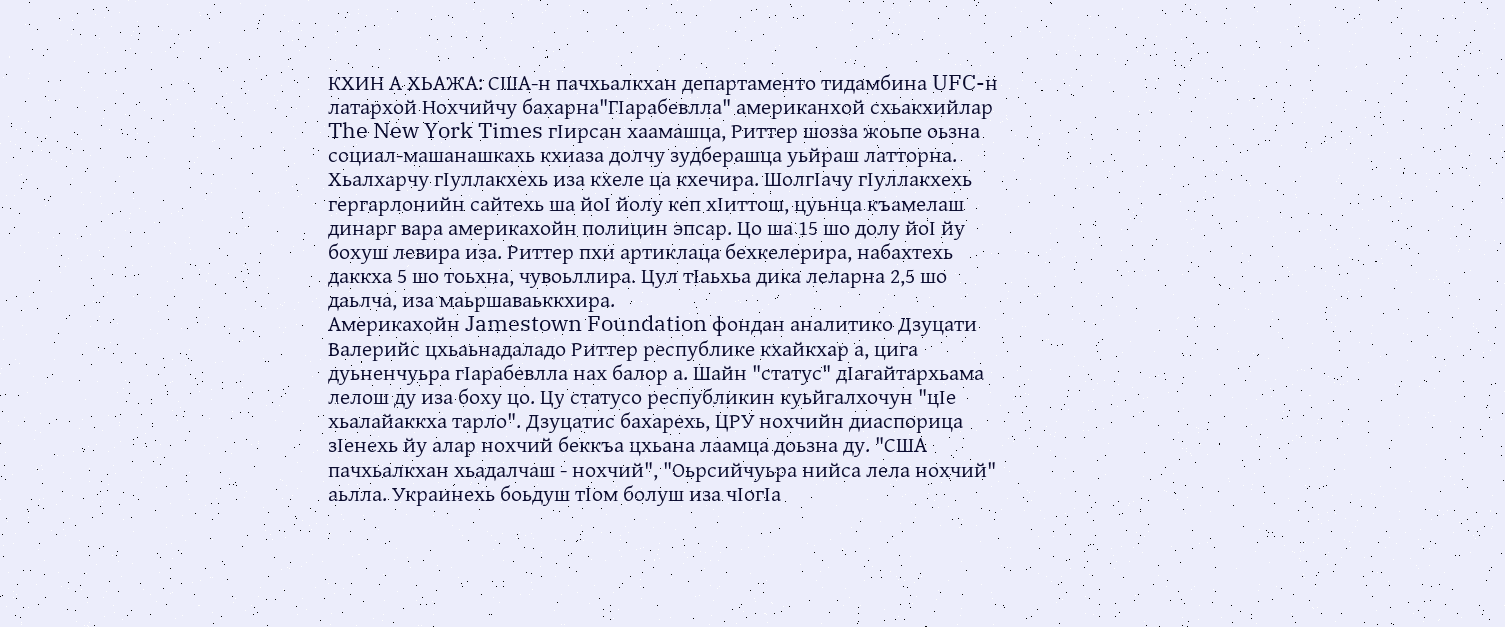КХИН А ХЬАЖА: США-н пачхьалкхан департаменто тидамбина UFC-н латархой Нохчийчу бахарна"ГIарабевлла" американхой схьакхийлар
The New York Times гIирсан хаамашца, Риттер шозза жоьпе оьзна социал-машанашкахь кхиаза долчу зудберашца уьйраш латторна. Хьалхарчу гIуллакхехь иза кхеле ца кхечира. ШолгIачу гIуллакхехь гергарлонийн сайтехь ша йоI йолу кеп хIиттош, цуьнца къамелаш динарг вара америкахойн полицин эпсар. Цо ша 15 шо долу йоI йу бохуш левира иза. Риттер пхи артиклаца бехкелерира, набахтехь даккха 5 шо тоьхна, чувоьллира. Цул тIаьхьа дика леларна 2,5 шо даьлча, иза маьршаваьккхира.
Америкахойн Jamestown Foundation фондан аналитико Дзуцати Валерийс цхьаьнадаладо Риттер республике кхайкхар а, цига дуьненчуьра гIарабевлла нах балор а. Шайн "статус" дIагайтархьама лелош ду иза боху цо. Цу статусо республикин куьйгалхочун "цIе хьалайаккха тарло". Дзуцатис бахарехь, ЦРУ нохчийн диаспорица зIенехь йу алар нохчий беккъа цхьана лаамца доьзна ду. "США пачхьалкхан хьадалчаш - нохчий", "Оьрсийчуьра нийса лела нохчий" аьлла. Украинехь боьдуш тIом болуш иза чIогIа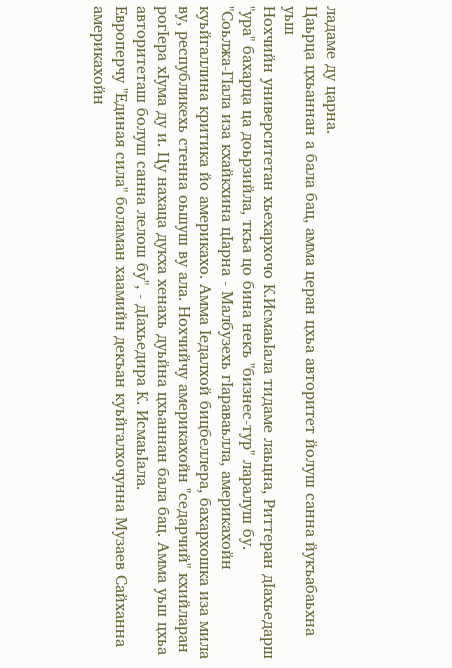ладаме ду царна.
Цаьрца цхьаннан а бала бац, амма церан цхьа авторитет йолуш санна йукъабаьхна уьш
Нохчийн университетан хьехархочо К.ИсмаьIала тидаме лаьцна, Риттеран дIахьедарш "ура" бахарца ца доьрзийла, ткъа цо бина некъ "бизнес-тур" ларалуш бу.
"Соьлжа-ГIала иза кхайкхина цIарна - Малбузехь гIараваьлла, америкахойн куьйгаллина критика йо америкахо. Амма Iедалхой бицбеллера, бахархошка иза мила ву, республикехь стенна оьшуш ву ала. Нохчийчу америкахойн "седарчий" кхийларан рогIера хIума ду и. Цу нахаца дукха хенахь дуьйна цхьаннан бала бац. Амма уьш цхьа авторитеташ болуш санна лелош бу", - дIахьедира К. ИсмаьIала.
Европерчу "Единая сила" боламан хаамийн декъан куьйгалхочунна Музаев Сайханна америкахойн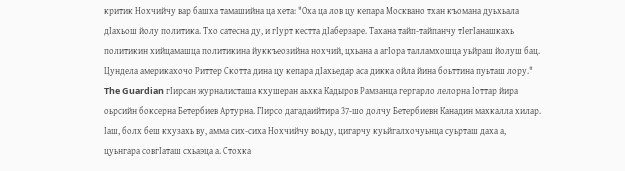критик Нохчийчу вар башха тамашийна ца хета: "Оха ца лов цу кепара Москвано тхан къомана дуьхьала дIахьош йолу политика. Тхо сатесна ду, и гIурт кестта дIаберзаре. Тахана тайп-тайпанчу тIегIанашкахь политикин хийцамашца политикина йуккъеозийна нохчий, цхьана а агIора талламхошца уьйраш йолуш бац. Цундела америкахочо Риттер Скотта дина цу кепара дIахьедар аса дикка ойла йина боьттина пуьташ лору."
The Guardian гIирсан журналисташа кхушеран аьхка Кадыров Рамзанца гергарло лелорна Iоттар йира оьрсийн боксерна Бетербиев Артурна. ГIирсо дагадаийтира 37-шо долчу Бетербиевн Канадин махкалла хилар. Iаш, болх беш кхузахь ву, амма сих-сиха Нохчийчу воьду, цигарчу куьйгалхочуьнца суьрташ даха а, цуьнгара совгIаташ схьаэца а. Стохка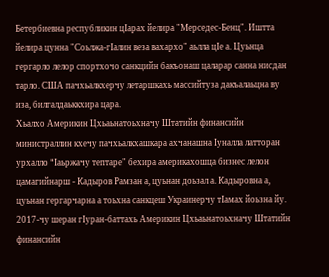Бетербиевна республикин цIарах йелира "Мерседес-Бенц". Иштта йелира цунна "Соьлжа-гIалин веза вахархо" аьлла цIе а. Цуьнца гергарло лелор спортхочо санкцийн бакъонаш цаларар санна нисдан тарло. США пачхьалкхерчу летаршкахь массийтуза дакъалаьцна ву иза, билгалдаьккхира цара.
Хьалхо Америкин Цхьаьнатоьхначу Штатийн финансийн министраллин кхечу пачхьалкхашкара ахчанашна Iуналла латторан урхалло "Iаьржачу тептаре" бехира америкахошца бизнес лелон цамагийнарш - Кадыров Рамзан а, цуьнан доьзал а. Кадыровна а, цуьнан гергарчарна а тоьхна санкцеш Украинерчу тIамах йоьзна йу.
2017-чу шеран гIуран-баттахь Америкин Цхьаьнатоьхначу Штатийн финансийн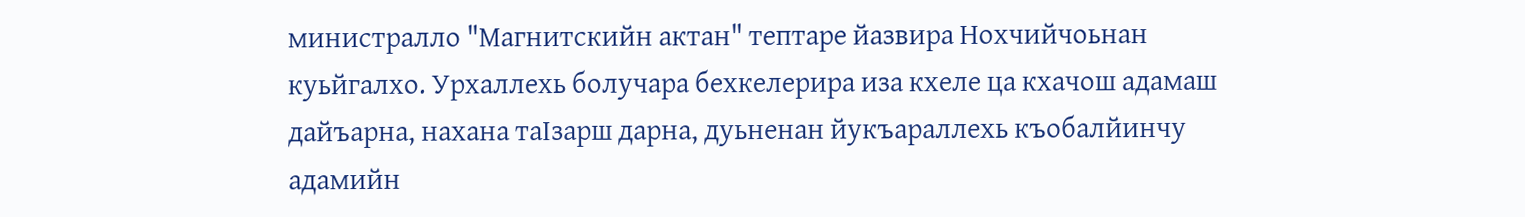министралло "Магнитскийн актан" тептаре йазвира Нохчийчоьнан куьйгалхо. Урхаллехь болучара бехкелерира иза кхеле ца кхачош адамаш дайъарна, нахана таIзарш дарна, дуьненан йукъараллехь къобалйинчу адамийн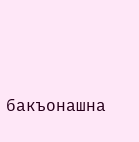бакъонашна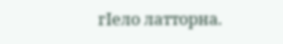гIело латторна.